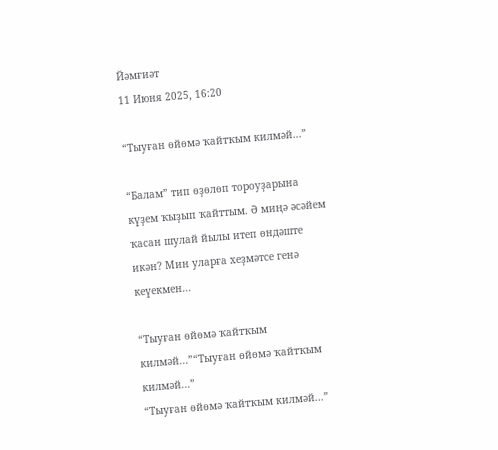Йәмғиәт
11 Июня 2025, 16:20

“Тыуған өйөмә ҡайтҡым килмәй...”

“Балам” тип өҙөлөп тороуҙарына күҙем ҡыҙып ҡайттым. Ә миңә әсәйем ҡасан шулай йылы итеп өндәште икән? Мин уларға хеҙмәтсе генә кеүекмен...

“Тыуған өйөмә ҡайтҡым килмәй...”“Тыуған өйөмә ҡайтҡым килмәй...”
“Тыуған өйөмә ҡайтҡым килмәй...”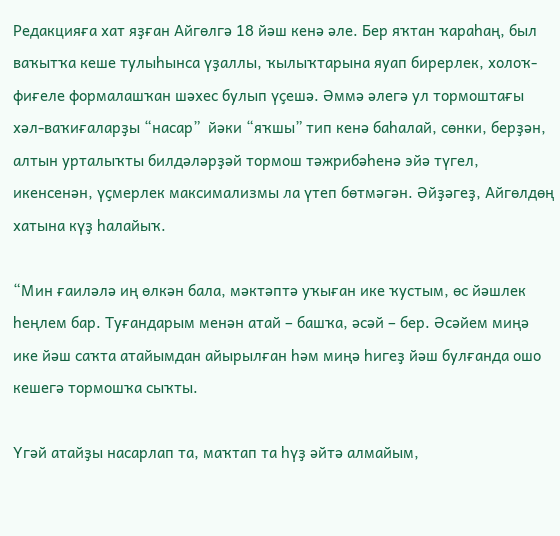Редакцияға хат яҙған Айгөлгә 18 йәш кенә әле. Бер яҡтан ҡараһаң, был ваҡытҡа кеше тулыһынса үҙаллы, ҡылыҡтарына яуап бирерлек, холоҡ-фиғеле формалашҡан шәхес булып үҫешә. Әммә әлегә ул тормоштағы хәл-ваҡиғаларҙы “насар”  йәки “яҡшы” тип кенә баһалай, сөнки, берҙән, алтын урталыҡты билдәләрҙәй тормош тәжрибәһенә эйә түгел, икенсенән, үҫмерлек максимализмы ла үтеп бөтмәгән. Әйҙәгеҙ, Айгөлдөң хатына күҙ һалайыҡ.

“Мин ғаиләлә иң өлкән бала, мәктәптә уҡыған ике ҡустым, өс йәшлек һеңлем бар. Туғандарым менән атай – башҡа, әсәй – бер. Әсәйем миңә ике йәш саҡта атайымдан айырылған һәм миңә һигеҙ йәш булғанда ошо кешегә тормошҡа сыҡты.

Үгәй атайҙы насарлап та, маҡтап та һүҙ әйтә алмайым,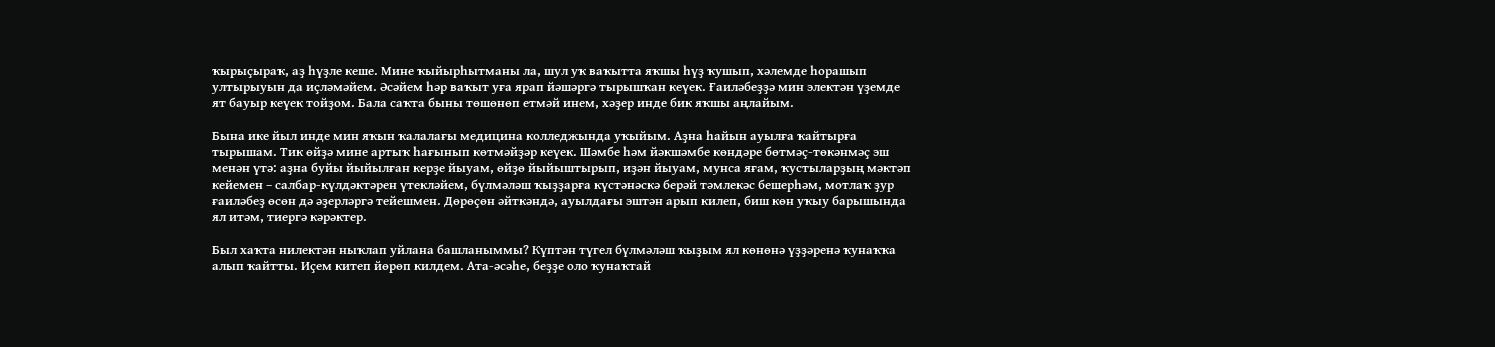ҡырыҫыраҡ, аҙ һүҙле кеше. Мине ҡыйырһытманы ла, шул уҡ ваҡытта яҡшы һүҙ ҡушып, хәлемде һорашып ултырыуын да иҫләмәйем. Әсәйем һәр ваҡыт уға ярап йәшәргә тырышҡан кеүек. Ғаиләбеҙҙә мин электән үҙемде ят бауыр кеүек тойҙом. Бала саҡта быны төшөнөп етмәй инем, хәҙер инде бик яҡшы аңлайым.

Бына ике йыл инде мин яҡын ҡалалағы медицина колледжында уҡыйым. Аҙна һайын ауылға ҡайтырға тырышам. Тик өйҙә мине артыҡ һағынып көтмәйҙәр кеүек. Шәмбе һәм йәкшәмбе көндәре бөтмәҫ-төкәнмәҫ эш менән үтә: аҙна буйы йыйылған керҙе йыуам, өйҙө йыйыштырып, иҙән йыуам, мунса яғам, ҡустыларҙың мәктәп кейемен – салбар-күлдәктәрен үтекләйем, бүлмәләш ҡыҙҙарға күстәнәскә берәй тәмлекәс бешерһәм, мотлаҡ ҙур ғаиләбеҙ өсөн дә әҙерләргә тейешмен. Дөрөҫөн әйткәндә, ауылдағы эштән арып килеп, биш көн уҡыу барышында ял итәм, тиергә кәрәктер.

Был хаҡта нилектән ныҡлап уйлана башланыммы? Күптән түгел бүлмәләш ҡыҙым ял көнөнә үҙҙәренә ҡунаҡҡа алып ҡайтты. Иҫем китеп йөрөп килдем. Ата-әсәһе, беҙҙе оло ҡунаҡтай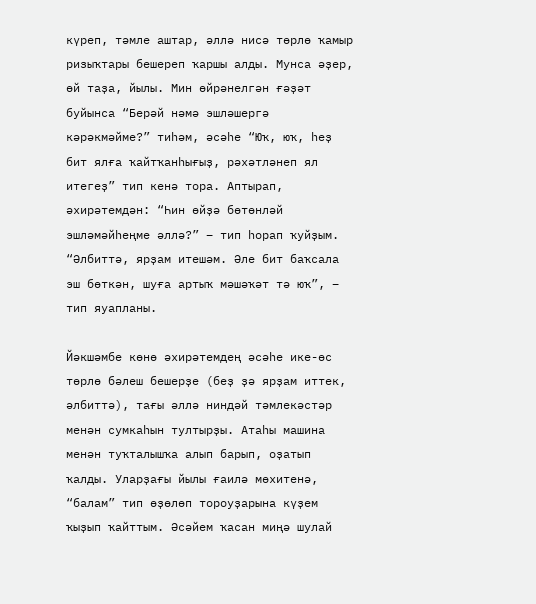күреп, тәмле аштар, әллә нисә төрлө ҡамыр ризыҡтары бешереп ҡаршы алды. Мунса әҙер, өй таҙа, йылы. Мин өйрәнелгән ғәҙәт буйынса “Берәй нәмә эшләшергә кәрәкмәйме?” тиһәм, әсәһе “Юҡ, юҡ, һеҙ бит ялға ҡайтҡанһығыҙ, рәхәтләнеп ял итегеҙ” тип кенә тора. Аптырап, әхирәтемдән: “Һин өйҙә бөтөнләй эшләмәйһеңме әллә?” – тип һорап ҡуйҙым. “Әлбиттә, ярҙам итешәм. Әле бит баҡсала эш бөткән, шуға артыҡ мәшәҡәт тә юҡ”, – тип яуапланы.

Йәкшәмбе көнө әхирәтемдең әсәһе ике-өс төрлө бәлеш бешерҙе (беҙ ҙә ярҙам иттек, әлбиттә), тағы әллә ниндәй тәмлекәстәр менән сумкаһын тултырҙы. Атаһы машина менән туҡталышҡа алып барып, оҙатып ҡалды. Уларҙағы йылы ғаилә мөхитенә, “балам” тип өҙөлөп тороуҙарына күҙем ҡыҙып ҡайттым. Әсәйем ҡасан миңә шулай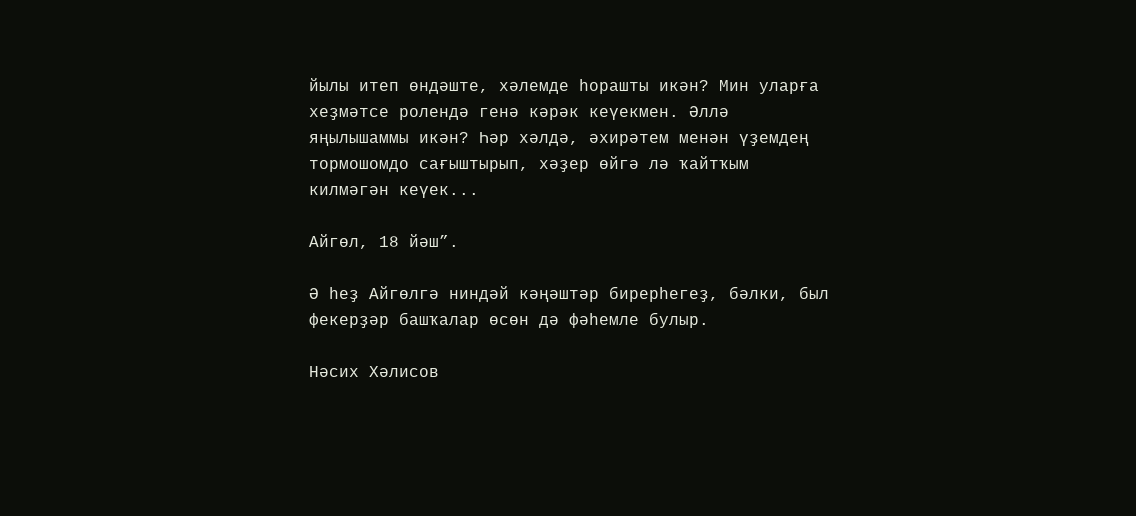йылы итеп өндәште, хәлемде һорашты икән? Мин уларға хеҙмәтсе ролендә генә кәрәк кеүекмен. Әллә яңылышаммы икән? Һәр хәлдә, әхирәтем менән үҙемдең тормошомдо сағыштырып, хәҙер өйгә лә ҡайтҡым килмәгән кеүек...

Айгөл, 18 йәш”.

Ә һеҙ Айгөлгә ниндәй кәңәштәр бирерһегеҙ, бәлки, был фекерҙәр башҡалар өсөн дә фәһемле булыр.

Нәсих Хәлисов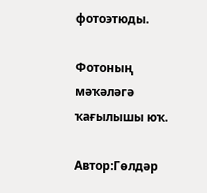фотоэтюды.

Фотоның мәҡәләгә ҡағылышы юҡ.

Автор:Гөлдәр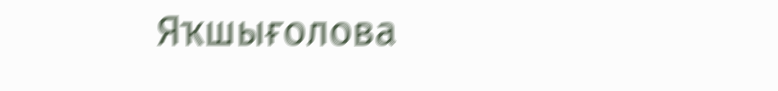Яҡшығолова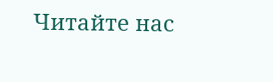Читайте нас